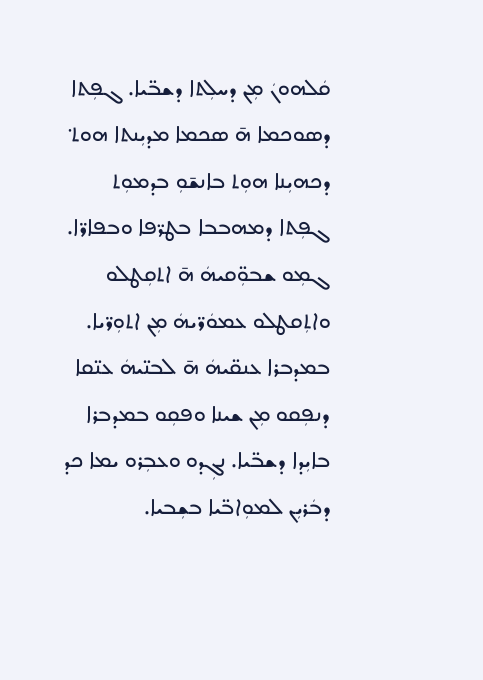ܩܿܠܗܘܢܿ ܡܼܢ ܕܚܠܼܬܐ ܕܫܒ̈ܝܐ. ܓܦܼܬܐ ܕܣܘܟܡܐ ܗ̄ ܣܟܡܐ ܡܕܝܼܢܬܐ ܗܘܬ݀ ܕܟܗܝܼܢܐ ܗܘܼܬ ܒܐܢܫ̄ܘܼ ܒܕܡܘܼܬ ܓܦܼܬܐ ܕܡܗܒܒܐ ܒܛܪ̈ܦܐ ܘܒܦܐܪ̈ܐ. ܓܡܼܘ ܫܒܘܼ̈ܩܝܗܿ ܗ̄ ܐܬܩܼܛܠܘ ܘܐܬܼܩܛܠܘ ܥܡܘܿܪ̈ܝܗܿ ܡܼܢ ܐܬܘܼܪ̈ܝܐ. ܒܡܕܒܪܐ ܥܢܩ̈ܝܗܿ ܗ̄ ܠܒܢ̈ܝܗܿ ܥܢ̈ܩܐ ܕܢܦܼܩܘ ܡܼܢ ܫܝܢܐ ܘܦܩܼܘ ܒܡܕܒܪܐ ܒܐܝܼܕܐ ܕܫܒ̈ܝܐ. ܢܓܼܕܘ ܘܥܒܼܪܘ ܝܡܐ ܟܕ ܕܒܿܪܝܼܢ ܠܡܘܼܐܒ̈ܝܐ ܒܫܼܒܝܐ.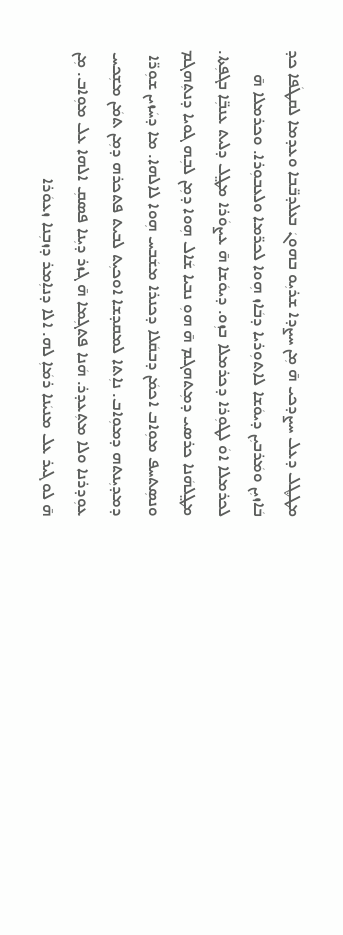ܡܛܜܠ ܕܥܠ ܚܨܕܟܝ ܗ̄ ܡܼܢ ܚܨܕܐ ܫܪܝܼܘ ܒܗܘܢܿ ܒܥܠܕܒ̈ܒܐ ܘܥܕܡܐ ܠܩܛܿܦܐ ܟܕ ܒܿܐܙܝܼܢ ܘܡܿܪܒܝܼܢ ܕܝܘܿܫܐ ܠܐܬܘܼܪܝܐ ܕܒܿܐܙ ܗܼܘܐ ܠܟܪ̈ܡܐ ܘܠܥܒܘܼܪܐ. ܘܟܪܡܠܐ ܗ̄ ܠܟܪܡܠܐ ܐܘܿ ܠܛܘܼܪܐ ܕܟܪܡܠܐ ܒܙܼܘ. ܕܝܘܿܫܐ ܗ̄ ܥܨܘܿܪܐ ܡܛ݀ܠ ܕܠܝܬ ܥܢܒܼ̈ܐ ܒܓܦܼܬܐ. ܡܛ݀ܠܗܿܢܐ ܟܪܣܝ ܕܡܼܬܗܓܡ ܗ̄ ܗܘܼ ܢܒܝܐ ܫܿܐܠ ܗܼܘܐ ܕܡܼܢ ܠܒܼܗ ܓܘܝܐ ܕܢܬܼܗܓܡ ܘܢܣܼܬܚܦ ܡܘܼܐܒ ܐܟܡܿܢ ܕܒܩܿܠܐ ܕܟܢܪܐ ܡܫܿܒܚ ܗܼܘܐ ܠܐܠܗܐ. ܡܐ ܕܚܿܙܝܢ ܫܘܼܪ̈ܐ ܕܡܕܝܼܢܬܗ ܕܡܘܼܐܒ. ܢܐܼܬܐ ܠܡܩܕܫܐ ܐܘܟܝܼܬ ܠܒܝܬ ܦܬܟܪܗ ܕܡܼܢ ܬܡܿܢ ܡܫܼܟܚ ܥܘܼܕܪܢܐ ܘܠܐ ܡܬܼܥܕܪ. ܗܿܢܐ ܦܬܓܼܡܐ ܗ̄ ܓܙܪ ܕܝܼܢܐ ܦܣܩܼ ܐܠܗܐ ܥܠ ܡܘܼܐܒ. ܡܼܢ ܗ̄ ܠܘ ܓܝܪ ܥܠ ܡܢܝܿܢܐ ܪܡܿܐܼ ܠܗ. ܐܠܐ ܕܢܐܼܡܪ ܕܙܒܼܢܐ ܙܥܘܿܪܐ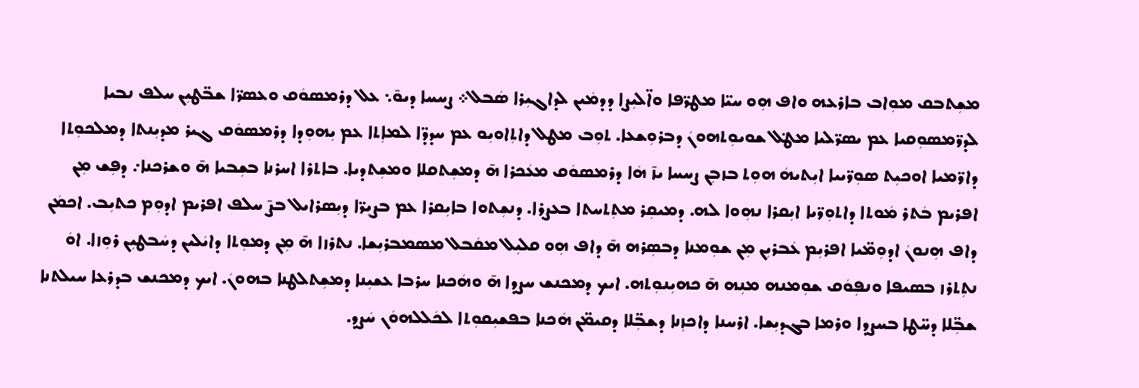ܡܫܼܬܒܩ ܡܘܼܐܒ ܒܐܪܥܗ ܘܐܦ ܗܼܘ ܚܝ̈ܐ ܡܛܪ̈ܦܐ ܘܐ̈ܠܝܼܨܐ ܕܕܡܿܝܢ ܠܕܐܓܝܼܪܐ ܣܿܒܠ܀ ܨܚܚܐ ܕܝܘ̄܆ ܥܠ ܕܪܡܣܘܿܩ ܘܥܣܪ̈ܐ ܫܒ̈ܛܝܼܢ ܚܠܦ ܢܒܝܐ ܠܕܪ̈ܡܣܘܼܩܝܐ ܥܡ ܝܣܪ̈ܠܝܐ ܡܛ݀ܠ ܫܘܝܘܼܬܗܘܢܿ ܕܒܪܘܼܫܥܐ. ܬܘܼܒ ܡܛܠ ܕܐܬܼܐܘܝܼܘ ܥܡ ܚܕܕ̈ܐ ܠܡܐܼܬܐ ܥܡ ܝܼܗܘܼܕܐ ܕܪܡܣܘܿܩ ܓܝܪ ܡܕܝܼܢܬܐ ܕܡܠܟܘܼܬܐ ܕܐܪ̈ܡܝܐ ܐܘܟܝܼܬ ܣܘܼܪ̈ܝܝܐ ܐܝܼܬܝܗܿ ܗܘܼܬ ܒܙܒܼܢ ܨܚܚܐ ܝܙ̄ ܗܿܐ ܕܪܡܣܘܿܩ ܡܥܿܟܪܐ ܗ̄ ܕܡܫܼܬܩܠܐ ܘܡܫܼܬܕܝܐ. ܒܐܬܪܐ ܐܚܪܢܐ ܒܫܼܒܝܐ ܗ̄ ܘܫܪܟܢܐ܇ ܕܦܼܫ ܡܼܢ ܐܦܪܝܡ ܒܿܬܪ ܡܿܘܬܐ ܕܐܬܘܼܪ̈ܝܐ ܐܝܼܩܪܐ ܢܗܼܘܐ ܠܗ. ܕܡܝܩܼܪ ܡܬܼܬܚܬܐ ܒܥܨܪܐ. ܕܢܫܼܬܘܐ ܒܐܝܼܩܪܐ ܥܡ ܒܨܝܼܪ̈ܐ ܕܝܼܣܪܐܝܠ ܒܨ̄ ܚܠܦ ܐܦܪܝܡ ܐܕܘܼܡ ܟܬܝܼܒ. ܐܟܡܿܢ ܕܐܦ ܗܼܢܘܢܿ ܐܕܘܼܡ̈ܝܐ ܐܦܪܝܼܡ ܥܿܒܪܝܼܢ ܡܼܢ ܫܘܼܡܢܐ ܕܒܣܼܪܗ ܗ̄ ܕܐܦ ܗܼܘ ܩܠܝܼܠ ܡܩܿܒܠ ܡܣܡܒܪܝܼܫܐ. ܢܬܪܙܐ ܗ̄ ܡܼܢ ܕܡܘܼܬܐ ܕܐܝܿܠܝܢ ܕܚܿܒܛܝܼܢ ܪܘܼܙܐ. ܐܘܿ ܢܬܼܬܪܙ ܒܣܝܦܐ ܘܢܦܼܘܿܩ ܫܘܼܡܢܗ ܡܢܼܗ ܗ̄ ܟܗܝܼܢܘܼܬܗ. ܐܝܟ ܕܡܟܢܫ ܚܨܕܐ ܗ̄ ܘܗܿܟܢܐ ܚܪܒܐ ܥܫܝܼܢܐ ܕܡܫܼܬܠܛܢܐ ܒܗܘܢܿ. ܐܝܟ ܕܡܟܢܫ ܒܕܪܥܐ ܚܝܠܬܢܐ ܫܒܼ̈ܠܐ ܕܚ̈ܛܐ ܒܚܨܕܐ ܘܪܡܐ ܒܓܕܝܼܫܐ. ܐܪܚܢܐ ܕܐܟܙܼܢܐ ܕܫܒܼ̈ܠܐ ܕܩܝܡ̈ܢ ܗܿܟܢܐ ܒܦܫܝܼܩܘܼܬܐ ܠܟܿܠܠܗܘܿܢ ܚܿܨܕ.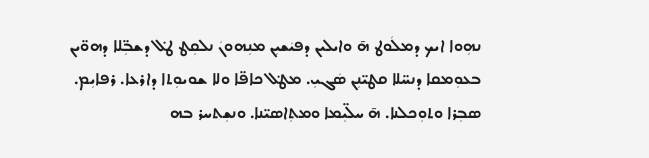ܢܗܼܘܐ ܐܝܟ ܕܡܠܿܘܛ ܗ̄ ܘܐܝܠܝܢ ܕܦܝܿܫܝܼܢ ܡܢܼܗܘܢܿ ܢܠܩܼܛ ܛ݀ܠ ܕܫܒܼ̈ܠܐ ܕܗܘ̈ܝܢ ܒܥܘܼܡܩܐ ܕܢܚ̈ܠܐ ܩܛܝ̈ܢܼܢ ܣܿܓܝܼ. ܡܛ݀ܠ ܟܐܦ̈ܐ ܘܠܐ ܫܘܝܘܼܬܐ ܕܐܪܥܐ. ܪܦܐܝܼܡ. ܣܒܼܪܐ ܘܬܘܼܟܠܢܐ. ܗ̄ ܚܠ̈ܝܼܡܐ ܘܡܬܼܐܣܝ̈ܢܐ. ܘܢܫܼܬܚܪ ܒܗ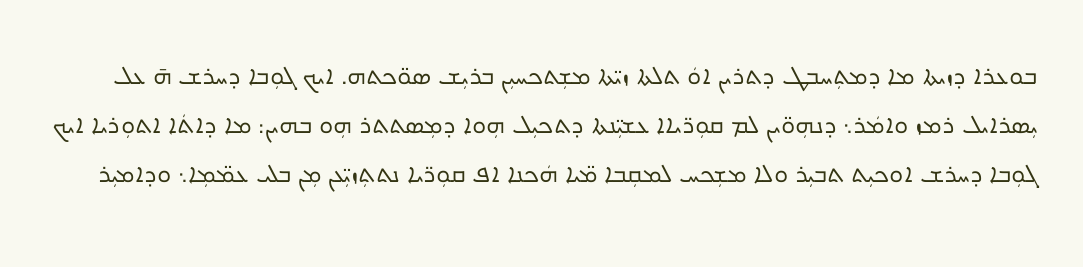ܒܘܥܪܐ ܕܙܝܬܐ ܡܐ ܕܡܬܼܚܒܛ ܕܬܪܝܢ ܐܘܿ ܬܠܬܐ ܙܝ̈ܬܐ ܡܫܼܬܟܚܝܼܢ ܒܪܝܼܫ ܣܘ̈ܟܬܗ. ܐܝܟ ܓܘܼܒܐ ܕܚܪܫ ܗ̄ ܥܠ
ܝܼܣܪܐܝܠ ܪܡܙ ܘܐܡܿܪ܆ ܕܢܗܼܘ̈ܝܢ ܠܡ ܩܘܼܪ̈ܝܐܐ ܥܫܝܼ̈ܢܬܐ ܕܬܟܝܼܠ ܗܼܘܐ ܕܡܼܣܬܬܪ ܗܼܘ ܒܗܝܢ: ܡܐ ܕܐܬܿܐ ܐܬܘܼܪܝܐ ܐܝܟ ܓܘܼܒܐ ܕܚܪܫ ܐܘܟܝܼܬ ܬܒܝܼܪ ܘܠܐ ܡܫܼܟܚ ܠܡܩܼܒܐ ܡ̈ܝܐ ܗܿܟܢܐ ܐܦ ܩܘܼܪ̈ܝܐ ܢܬܬܼܙܝܼ̈ܥܢ ܡܼܢ ܒܠܝ ܥܡ̈ܡܼܐ܆ ܘܕܐܡܝܼܪ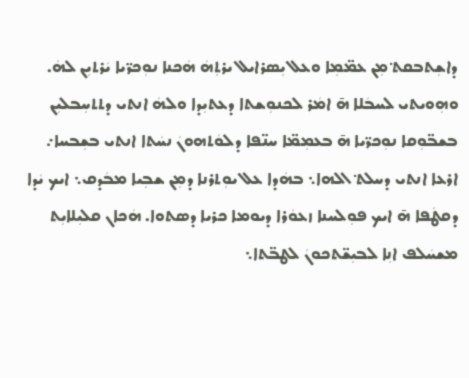ܕܐܫܼܬܒܩܬ݀ ܡܼܢ ܥܡ̈ܡܼܐ ܘܥܠ ܝܼܣܪܐܝܠ ܝܪܬܼܗܿ ܗܿܟܢܐ ܢܘܼܟܪ̈ܝܐ ܝܿܪܬܝܼܢ ܠܗܿ. ܘܗܼܘܝܬܝ ܠܚܒܿܠܐ ܗ̄ ܐܡܿܪ ܠܟܢܘܼܫܬܐ ܕܥܬܝܼܕܐ ܘܠܗܿ ܐܢܬܝ ܕܬܬܚܼܒܠܝܼܢ ܒܫܒ̈ܘܼܩܐ ܢܘܼܟܪ̈ܝܐ ܗ̄ ܒܥܡܼܡ̈ܐ ܚܢ̈ܦܐ ܕܠܘܿܬܗܘܢܿ ܢܚܿܬܐ ܐܢܬܝ ܒܫܼܒܚܐ܇ ܐܪܥܐ ܐܢܬܝ ܕܚܠܬ݀ ܐܠܗܐ܆ ܒܗܿܕܐ ܥܠ ܝܘܼܬܪܢܐ ܕܡܼܢ ܫܒܼܝܐ ܡܒܿܕܩ܆ ܐܝܟ ܝܿܕܐ ܕܩܛܿܦܐ ܗ̄ ܐܝܟ ܦܘܼܠܚܢܐ ܙܥܘܿܪܐ ܕܝܘܡܐ ܟܪܝܐ ܕܣܬܘܐ. ܗܿܟܐܢ ܩܠܝܼܠܐܝܼܬ ܡܫܚܿܠܦ ܐܢܼܐ ܠܒܝܼܫ̈ܬܟܘܢܿ ܠܛܒ̈ܬܐ܆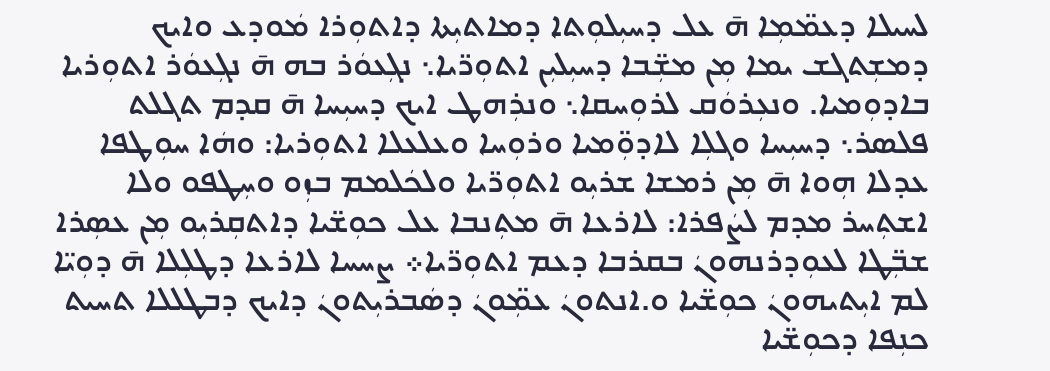ܠܚܝܠܐ ܕܥܡ̈ܡܼܐ ܗ̄ ܥܠ ܕܚܝܼܠܘܼܬܐ ܕܡܐܬܝܼܬܐ ܕܐܬܘܼܪܐ ܡܿܘܕܥ ܘܐܝܟ ܕܡܫܼܬܓܫ ܝܡܐ ܡܼܢ ܡܫܼ̈ܒܐ ܕܚܝܼܠܝܼܢ ܐܬܘܼܪ̈ܝܐ܆ ܢܓܼܥܘܿܪ ܒܗ ܗ̄ ܢܓܼܥܘܿܪ ܐܬܘܼܪܝܐ ܒܐܕܘܼܡܝܐ. ܘܢܥܼܪܘܿܩ ܠܪܘܼܚܩܐ܆ ܘܢܪܼܗܛ ܐܝܟ ܕܚܝܼܚܐ ܗ̄ ܩܕܡ ܬܓܠܬ ܦܠܣܪ܆ ܕܚܝܼܚܐ ܘܓܠܼܐ ܠܐܕܘܼ̈ܡܝܐ ܘܪܘܼܚܐ ܘܥܠܥܠܐ ܐܬܘܼܪܝܐ: ܘܗܿܐ ܚܘܼܛܦܐ ܥܕܠܐ ܗܼܘܐ ܗ̄ ܡܼܢ ܪܡܫܐ ܫܪܝܼܘ ܐܬܘܼܪ̈ܝܐ ܘܠܟܿܠܡܡ ܒܙܼܘ ܘܚܼܛܦܘ ܘܠܐ ܐܫܬܼܚܪ ܡܕܡ ܠܨܿܦܪܐ: ܠܐܪܥܐ ܗ̄ ܡܬܼܢܒܐ ܥܠ ܟܘܼܫ̈ܝܐ ܕܐܬܩܼܪܝܼܘ ܡܼܢ ܥܣܼܪܐ ܫܒܼ̈ܛܐ ܠܥܘܼܕܪܢܗܘܢܿ ܒܩܪܒܐ ܕܥܡ ܐܬܘܼܪ̈ܝܐ܀ ܨܚܚܐ ܠܐܪܥܐ ܕܛܠܼܠܐ ܗ̄ ܕܘܼܝ̈ܐ ܠܡ ܐܝܼܬܝܗܘܢܿ ܟܘܼܫ̈ܝܐ ܘ.ܐܢܬܘܢܿ ܥܡܼ̈ܘܢܿ ܕܣܿܒܪܝܼܬܘܢܿ ܕܐܝܟ ܕܒܛܠܠܐ ܬܚܝܬ ܟܢܼܦܐ ܕܟܘܼܫ̈ܝܐ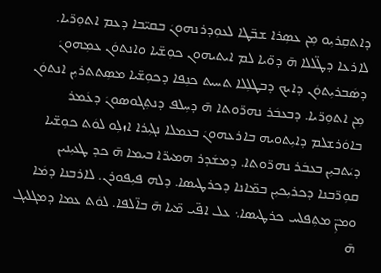ܕܐܬܩܼܪܝܼܘ ܡܼܢ ܥܣܼܪܐ ܫܒ̈ܛܐ ܠܥܘܼܕܪܢܗܘܢܿ ܒܩܝ̈ܒܐ ܕܥܡ ܐܬܘܼܪ̈ܝܐ. ܠܐܪܥܐ ܕܛ̈ܠܠܐ ܗ̄ ܕܘ̈ܝܐ ܠܡ ܐܝܬܝܗܘܢ ܟܘܼܫ̈ܝܐ ܘܐܢܬܘܿܢ ܥܡܼܗܘܢܿ ܕܣܿܒܪܝܼܬܘܿܢ ܕܐܝܟ ܕܒܛܠܼܠܐ ܬܚܝܬ ܟܢܼܦܐ ܕܟܘܼܫ̈ܝܐ ܡܣܼܬܬܪܝܼܢ ܐܢܬܘܿܢ ܡܼܢ ܐܬܘܼܪ̈ܝܐ. ܕܒܥܒܿܪ ܢܗܪ̈ܘܬܐ ܗ̄ ܕܚܼܠܦ ܕܢܬܼܓܘܣܘܢܿ ܕܥܿܡܪ ܒܐܘܿܪܫܠܡ ܕܐܝܼܬܘܝܗ ܒܐܪܥܗܘܢܿ ܒܥܡܠܐ ܢܓܝܼܪܐ ܐܙܠܼܘ ܠܘܿܬ ܟܘܼܫ̈ܝܐ ܕܝܿܬܒܝܼܢ ܒܥܒܿܪ ܢܗܪ̈ܘܬܐ. ܕܡܫܿܕܪ ܗܡܝܪ̈ܐ ܒܝܡܐ ܗ̄ ܟܕ ܛܥܝܼܢܝܢ ܩܘܼܪ̈ܒܢܐ ܕܟܪܝܼܟܝܼܢ ܒܡ̈ܐܢܐ ܕܟܪܛܝܣܐ. ܕܠܗ ܦܝܼܦܘܪܢ. ܠܐܪܒܢܐ ܕܡܿܐ ܘܡܢܼ̈ ܡܬܼܦܠܚ ܟܪܛܝܣܐ܆ ܥܠ ܐܦ̈ܝ ܡ̈ܝܐ ܗ̄ ܒܐ̈ܠܦܐ. ܠܘܿܬ ܥܡܐ ܕܡܓܠܝܓ ܗ̄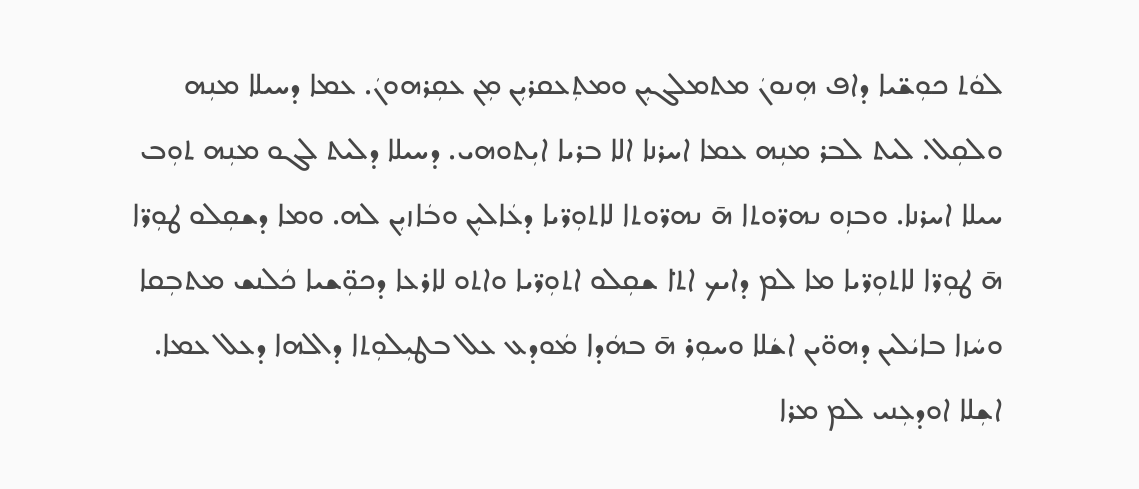ܠܘܿܬ ܟܘܼܫ̈ܝܐ ܕܐܦ ܗܼܢܘܢܿ ܡܬܡܠܓܝܼܢ ܘܡܬܼܥܩܪܝܼܢ ܡܼܢ ܥܩܼܪܗܘܢܿ. ܥܡܐ ܕܚܝܠܐ ܡܢܼܗ ܘܠܩܼܠ. ܠܝܬ ܠܒܪ ܡܢܼܗ ܥܡܐ ܐܚܪܢܐ ܐܠܐ ܒܪܝܐ ܐܝܼܬܘܗܝ. ܕܚܝܠܐ ܕܠܝܬ ܠܓܘ ܡܢܼܗ ܬܘܼܒ ܚܝܠܐ ܐܚܪܢܐ. ܘܒܙܼܘ ܢܗܪ̈ܘܬܐ ܗ̄ ܢܗܪ̈ܘܬܐ ܠܐܬܘܼܪ̈ܝܐ ܕܥܿܐܠܝܼܢ ܘܒܿܐܙܝܼܢ ܠܗ. ܘܡܐ ܕܫܩܼܠܘ ܛܘܼܪ̈ܐ ܗ̄ ܛܘܼܪ̈ܐ ܠܐܬܘܼܪ̈ܝܐ ܡܐ ܠܡ ܕܐܝܟ ܐܬ݀ܐ ܫܩܼܠܘ ܐܬܘܼܪ̈ܝܐ ܘܐܬܘ ܠܐܪܥܐ ܕܟܘܼ̈ܫܝܐ ܟܿܠܢܫ ܡܬܒܼܩܐ ܘܚܿܙܐ ܒܐܝܿܠܝܢ ܕܗܘ̈ܝܢ ܐܫܿܠܐ ܘܚܘܼܪ ܗ̄ ܒܗܿܕܐ ܡܿܘܕܥ ܥܠ ܒܛܝܼܠܘܼܬܐ ܕܐܠܗܐ ܕܥܠ ܥܡܐ. ܐܫܼܠܐ ܐܘܕܥܼܢܝ ܠܡ ܡܪܐ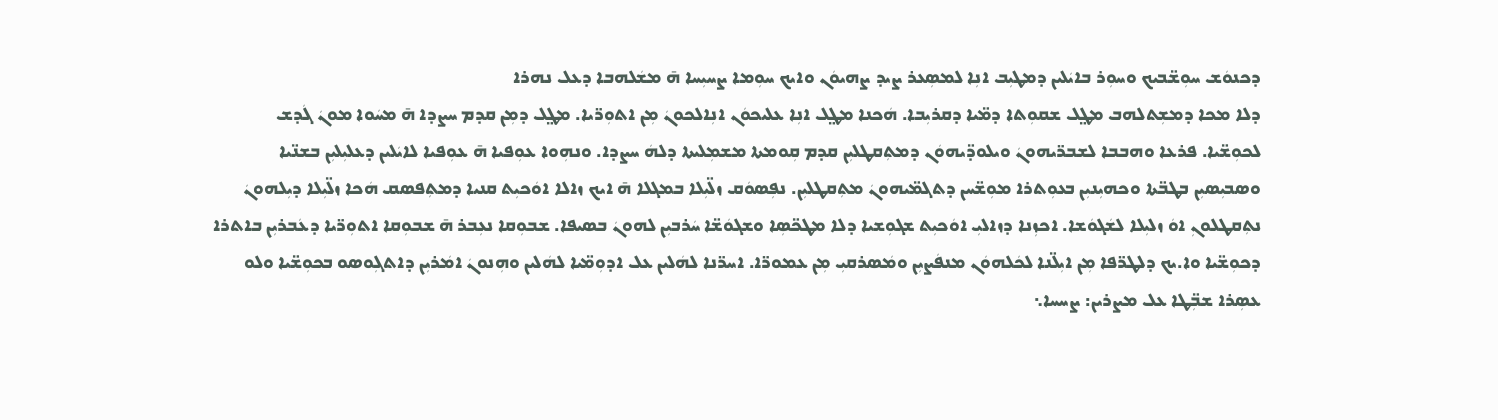ܕܟܢܘܿܫ ܚܘܼܫ̈ܒܝܟ ܘܚܘܼܪ ܒܐܝܿܠܝܢ ܕܡܛܝܼܒ ܐܢܼܐ ܠܡܣܼܥܪ ܨܝܕ ܨܗܝܘܿܢ ܘܐܝܟ ܚܘܼܡܐ ܨܚܝܼܚܐ ܗ̄ ܡܫܿܠܗܒܐ ܕܥܠ ܢܗܪܐ
ܕܠܐ ܡܟܐ ܕܡܫܼܬܠܗܒ ܡܛ݀ܠ ܫܩܘܼܬܐ ܕܡ̈ܝܐ ܕܩܪܝܼܒܐ. ܗܿܟܢܐ ܡܛ݀ܠ ܐܢܼܐ ܥܠܝܟܘܿܢ ܐܢܼܐܠܟܘܢܿ ܡܼܢ ܐܬܘܼܪ̈ܝܐ. ܡܛ݀ܠ ܕܡܼܢ ܩܕܡ ܚܨܕܐ ܗ̄ ܡܚܿܘܐ ܡܘܢܿ ܓܿܕܫ ܠܟܘܼܫ̈ܝܐ. ܦܪܥܐ ܘܗܒܒܐ ܠܫܒܪ̈ܝܗܘܢܿ ܘܝܠܘܕ̈ܝܗܘܿܢ ܕܡܬܼܩܛܠܝܼܢ ܩܕܡ ܩܼܘܡܬܐ ܡܫܡܼܠܝܬܐ ܕܠܗܿ ܚܨܕܐ. ܘܢܗܼܘܐ ܥܘܼܦܝܐ ܗ̄ ܥܘܼܦܝܐ ܠܐܝܿܠܝܢ ܕܥܠܝܼܠܝܼܢ ܒܫܢ̈ܝܐ ܘܣܒܝܼܣܝܼܢ ܒܛܒ̈ܬܐ ܘܟܗܝܼܢܝܼܢ ܒܥܘܼܬܪܐ ܡܘܼܫ̈ܚܢ ܕܬܓܡ̈ܝܗܘܢܿ ܡܬܼܩܛܠܝܼܢ. ܢܦܼܣܘܿܩ ܙܠ̈ܝܼܠܐ ܒܡܓܠܐ ܗ̄ ܐܝܟ ܙܐܠܐ ܐܘܿܟܝܼܬ ܩܢܝܐ ܕܡܬܼܦܣܩ ܗܿܟܐ ܙܠ̈ܝܼܠܐ ܕܝܼܠܗܘܢܿ ܢܬܼܩܛܠܘܢܼ ܐܘܿ ܙܠܝܼܠܐ ܠܫܿܓܘܿܫܐ. ܐܟܙܼܢܐ ܕܙܐܠܝܼ ܐܘܿܟܝܼܬ ܫܓܘܼܫܝܐ ܕܠܐ ܡܛܟ̈ܣܼܐ ܘܫܓܘܿܫ̈ܐ ܚܿܪܒܝܼܢ ܠܗܘܢܿ ܒܣܝܦܐ. ܫܒܘܼܩܐ ܢܥܼܒܪ ܗ̄ ܫܒܘܼܩܐ ܐܬܘܼܪ̈ܝܐ ܕܥܿܒܪܝܼܢ ܒܐܬܪܐ ܕܟܘܼܫ̈ܝܐ ܘܐ.ܝܟ ܕܠܛܪ̈ܦܐ ܡܼܢ ܐܝܼܠ̈ܢܐ ܠܟܿܠܗܘܿܢ ܡܢܦܿܨܝܼܢ ܘܡܿܣܪܩܝܼ ܡܼܢ ܥܡܘܪ̈ܐ. ܐܚܪ̈ܢܐ ܠܗܿܠܝܢ ܥܠ ܐܕܘܼܡ̈ܝܐ ܠܗܿܠܝܢ ܘܗܼܢܘܢܿ ܐܡܿܪܝܼܢ ܕܐܬܓܼܘܣܘ ܒܟܘܼܫ̈ܝܐ ܘܠܘ ܥܣܼܪܐ ܫܒܼ̈ܛܐ ܥܠ ܡܨܪܝܢ: ܨܚܚܐ܆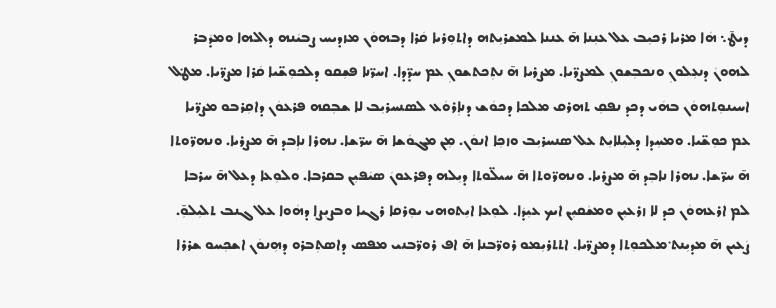ܕܝܛ̄܆ ܗܿܐ ܡܪܝܐ ܪܟܝܼܒ ܥܠ ܥܢܼܢܐ ܗ̄ ܥܢܢܐ ܠܡܫܪܝܼܬܗ ܕܐܬܘܼܪܝܐ ܩܿܪܐ ܕܒܗܘܿܢ ܡܙܕܝܚ ܨܒܝܿܢܗ ܕܐܠܗܐ ܘܡܕܿܒܪ ܠܗܘܢܿ ܕܢܥܼܠܘܢܼ ܘܢܟܒܼܫܘܢܼ ܠܡܨܪ̈ܝܐ. ܡܨܪܝܐ ܗ̄ ܢܬܼܟܬܫܘܢܼ ܥܡ ܚܕ̈ܕܐ. ܐܚܪ̈ܢܐ ܦܫܼܩܘ ܕܠܟܘܼܫ̈ܝܐ ܩܿܪܐ ܡܨܪ̈ܝܐ. ܡܛ݀ܠ ܐܚܝܢܘܼܬܗܘܿܢ ܒܗܿܝ ܕܟܕ ܢܦܩܼ ܬܗܪܩ ܡܠܟܐ ܕܟܘܿܫ ܕܢܐܼܪܘܿܥ ܠܣܢܚܪܝܼܒ ܠܐ ܫܒܼܩܗ ܦܪܥܘܿܢ ܕܐܩܼܪܒܘ ܡܨܪ̈ܝܐ ܥܡ ܟܘܼܫ̈ܝܐ. ܘܡܚܼܕܐ ܕܠܝܼܠܐܝܼܬ ܥܠ ܣܢܚܪܝܼܒ ܘܙܟܼܐ ܐܢܘܿܢ. ܡܼܢ ܡܓܘܿܫܐ ܗ̄ ܚܪ̈ܫܐ. ܢܗܪܐ ܢܐܼܒܕ ܗ̄ ܡܨܪܝܐ. ܘܢܗܪ̈ܘܬܐ ܗ̄ ܚܪ̈ܫܐ. ܢܗܪܐ ܢܐܒܼܕ ܗ̄ ܡܨܪܝܐ. ܘܢܗܪ̈ܘܬܐ ܗ̄ ܚܝܠ̈ܘܬܐ ܕܝܼܠܗ ܕܦܪܥܘܢܿ ܣܝܿܦܝܼܢ ܒܩܪܒܐ. ܘܠܘܼܥܐ ܕܥܠ ܗ̄ ܚܪܒܐ ܠܡ ܐܪܥܗܘܿܢ ܟܕ ܠܐ ܙܪܥܝܼܢ ܘܡܫܿܩܝܼܢ ܐܝܟ ܥܝܼܕܿܐ. ܠܘܼܥܐ ܐܝܼܬܘܗܝ ܝܘܼܪܩܐ ܪܓܝܐ ܘܒܨܝܼܨܐ ܕܗܿܘܐ ܥܠ ܓܢܒ ܬܠܝܼܠܘܼ̄. ܨܿܥܝܢ ܗ̄ ܡܕܝܼܢܬ݀ ܡܠܟܘܼܬܐ ܕܡܨܪ̈ܝܐ. ܐܬܬܪܝܼܡܘ ܪܘܪ̈ܒܢܐ ܗ̄ ܐܦ ܪܘܪ̈ܒܢܝ ܡܦܣ ܕܐܣܬܼܒܪܘ ܕܗܼܢܘܿܢ ܐܫܟܼܚܘ ܫܪܪܐ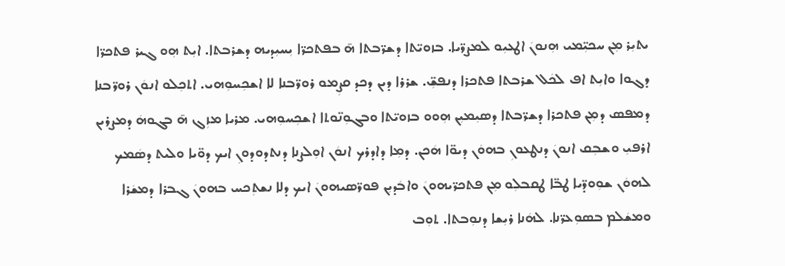ܝܬܝܼܪ ܡܼܢ ܚܟܝܼ̈ܡܝ ܗܼܢܘܢܿ ܐܛܥܝܼܘ ܠܡܨܪ̈ܝܐ. ܒܙܘܝ̈ܬܐ ܕܫܪ̈ܒܬܐ ܗ̄ ܒܦܬܟܪ̈ܐ ܝܼܚܝܼܕܝܗ ܕܫܪܒܬܐ. ܐܝܼܬ ܗܼܘ ܓܝܪ ܦܬܟܪ̈ܐ ܕܓܘܐ ܘܐܝܼܬ ܐܦ ܠܟܿܠ ܫܪܒܬܐ ܦܬܟܪܐ ܕܢܦܫܼ̈. ܫܪܪܐ ܕܝܢ ܕܟܕ ܩܨܼܡܘ ܪܘܪ̈ܒܢܐ ܠܐ ܐܫܟܼܚܘܼܗܝ. ܐܬܟܼܠܘ ܐܢܘܿܢ ܪܘܪ̈ܒܢܐ ܕܡܦܣ ܕܡܼܢ ܦܬܟܪܐ ܕܫܪ̈ܒܬܐ ܕܣܝܼܡܝܼܢ ܗܼܘܘ ܒܙܘܝ̈ܬܐ ܘܒܓܘܼܢ̈ܘܬܐ ܐܫܟܼܚܘܼܗܝ. ܡܪܝܐ ܡܙܼܓ ܗ̄ ܒܓܘܗܿ ܕܡܨܪܝܢ ܐܪܦܝܼ ܘܫܒܼܩ ܐܢܘܢܿ ܕܢܛܥܘܢܼ ܒܗܘܿܢ ܕܝܘ̈ܐ ܗܿܟܢ. ܕܡܼܐ ܕܐܕܪܟ ܐܢܘܿܢ ܐܘܼܠܨܢܐ ܕܢܬܕܘܕܘܢܼ ܐܝܟ ܕܘ̈ܝܐ ܘܠܝܬ ܕܣܿܡܟ ܠܗܘܿܢ ܫܘܼܘܕ̈ܝܐ ܛܒ̈ܐ ܛܩܒܠܼܘ ܡܼܢ ܦܬܟܪ̈ܝܗܘܢܿ ܘܐܒܿܕܝܼܢ ܦܘܪ̈ܣܝܗܘܢܿ ܐܝܟ ܕܠܐ ܢܫܬܼܟܚ ܒܗܘܢܿ ܓܒܪܐ ܕܡܫܿܪܐ ܘܡܫܿܠܡ ܒܣܘܼܥܪ̈ܢܐ. ܠܗܿܢܐ ܪܝܼܫܐ ܕܢܘܼܒܬܐ. ܬܘܼܒ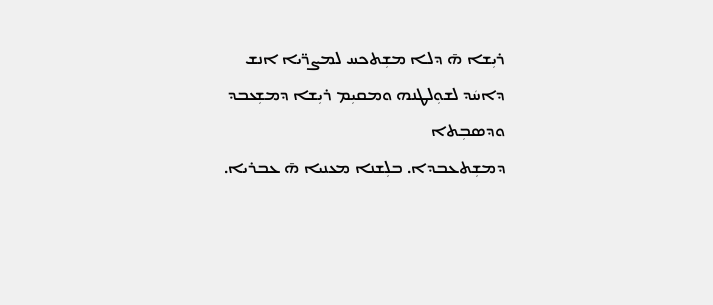ܪܝܼܫܐ ܗ̄ ܕܠܐ ܡܫܼܬܟܚ ܠܡܨܪ̈ܝܐ ܐܢܫ ܕܐܚܿܕ ܠܫܘܼܠܛܢܗ ܘܡܩܝܼܡ ܪܝܼܫܐ ܕܡܫܼܥܒܕ ܘܕܣܒܼܬܐ
ܕܡܫܼܬܥܒܕܐ. ܒܠܼܫܢܐ ܡܥܢܝܐ ܗ̄ ܥܒܪܝܐ.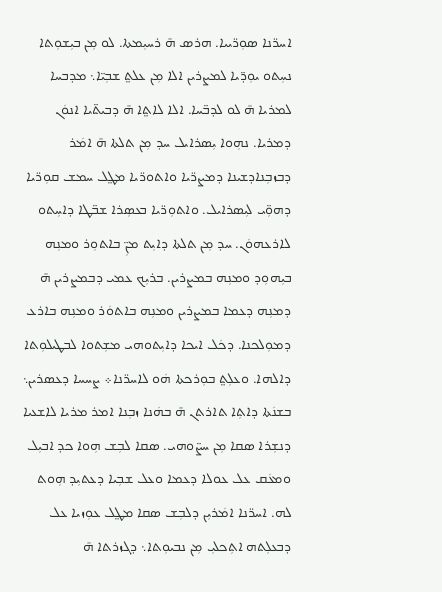ܐܚܪ̈ܢܐ ܣܘܼܪ̈ܝܝܐ. ܗܪܣ ܗ̄ ܪܚܝܼܡܬܐ. ܠܘ ܡܼܢ ܒܝܼܫܘܼܬܐ ܢܚܼܬܘ ܝܘܼܕ̈ܝܐ ܠܡܨܪܝܢ ܐܠܐ ܡܼܢ ܥܠܬ݀ ܫܒܼܝ̈ܐ܆ ܡܕܒܚܐ ܠܡܪܝܐ ܗ̄ ܠܘ ܠܕܒ̈ܚܐ. ܐܠܐ ܠܐܬ݀ܐ ܗ̄ ܕܒܝܬ̈ܝܐ ܐܢܘܿܢ ܕܡܪܝܐ. ܢܗܼܘܐ ܝܼܣܪܐܝܠ ܚܕ ܡܼܢ ܬܠܬܐ ܗ̄ ܐܡܿܪ ܕܒܙܒܼܢܐܕܫܝܢܐ ܕܡܨܪ̈ܝܐ ܘܐܬܘܪ̈ܝܐ ܡܛ݀ܠ ܚܡܫ ܩܘܼܪ̈ܝܐ ܕܗܘܼ̈ܝ ܠܝܼܣܪܐܝܠ. ܘܐܬܘܼܪ̈ܝܐ ܒܥܣܼܪܐ ܫܒ̈ܛܐ ܕܐܚܼܬܘ ܠܐܪܥܗܘܿܢ. ܚܕ ܡܼܢ ܬܠܬܐ ܕܐܝܼܬ ܡܢܼ̈ ܒܐܬܘܼܪ ܘܡܢܼܗ ܒܝܼܗܘܼܕ ܘܡܢܼܗ ܒܡܨܪܝܢ. ܒܪܝܼܟ ܥܡܝ ܕܒܡܨܪܝܢ ܗ̄ ܕܡܢܼܗ ܕܥܡܐ ܒܡܨܪܝܢ ܘܡܢܼܗ ܒܐܬܘܿܪ ܘܡܢܼܗ ܒܐܪܥ ܕܡܘܼܠܟܢܐ. ܕܟܿܠ ܐܝܟܐ ܕܐܝܼܬܘܗܝ ܡܫܼܬܘܐ ܠܒܛܝܠܘܼܬܐ ܕܐܠܗܐ. ܘܥܠܼܬ݀ ܒܘܼܪܟܬܐ ܗܿܘ ܠܐܚܪ̈ܢܐ܀ ܨܚܚܐ ܕܥܣܪܝܢ܆ ܒܫܢܿܬܐ ܕܐܬܼܐ ܬܐܪܬܢ ܗ̄ ܒܗܿܢܐ ܙܒܼܢܐ ܐܡܪ ܡܪܝܐ ܠܐܫܥܝܐ ܕܢܫܼܪܐ ܣܩܐ ܡܼܢ ܚܨ̈ܘܗܝ. ܣܩܐ ܠܒܼܫ ܗܼܘܐ ܟܕ ܐܒܝܼܠ ܘܡܥܿܩ ܥܠ ܥܘܠܐ ܕܥܡܐ ܘܥܠ ܫܒܼܝܐ ܕܥܬܝܼܕ ܗܼܘܬ ܠܗ. ܐܚܪ̈ܢܐ ܐܡܿܪܝܼܢ ܕܠܒܼܫ ܣܩܐ ܡܛ݀ܠ ܥܘܼܙܝܐ ܥܠ ܕܒܥܠܼܬܗ ܐܬܼܟܠܝܼ ܡܼܢ ܢܒܝܘܼܬܐ܆ ܕܓܙܪܬܐ ܗ̄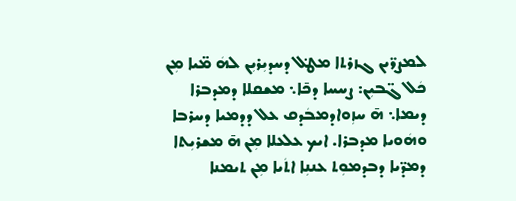ܠܡܨܪ̈ܝܢ ܓܙܪܬܐ ܡܛ݀ܠ ܕܚܕܝܼܪܝܼܢ ܠܗܿ ܡ̈ܝܐ ܡܼܢ ܟܿܠ ܓ̈ܒܝܼܢ: ܨܚܚܐ ܕܟ̄ܐ܆ ܡܫܩܠܐ ܕܡܕܒܪܐ ܕܝܡܐ܆ ܗ̄ ܚܙܼܘܐܕܡܒܿܕܩ ܥܠ ܕܕܡܝܐ ܕܚܪܒܐ ܘܗܿܘܝܐ ܡܕܒܪܐ. ܐܝܟ ܥܠܥܠܐ ܡܼܢ ܗ̄ ܡܫܪܝܼܬܐ ܕܡܕ̈ܝܐ ܕܒܕܡܘܼܬ ܥܢܢܼܐ ܐܬܿܝܐ ܡܼܢ ܬܝܡܢܐ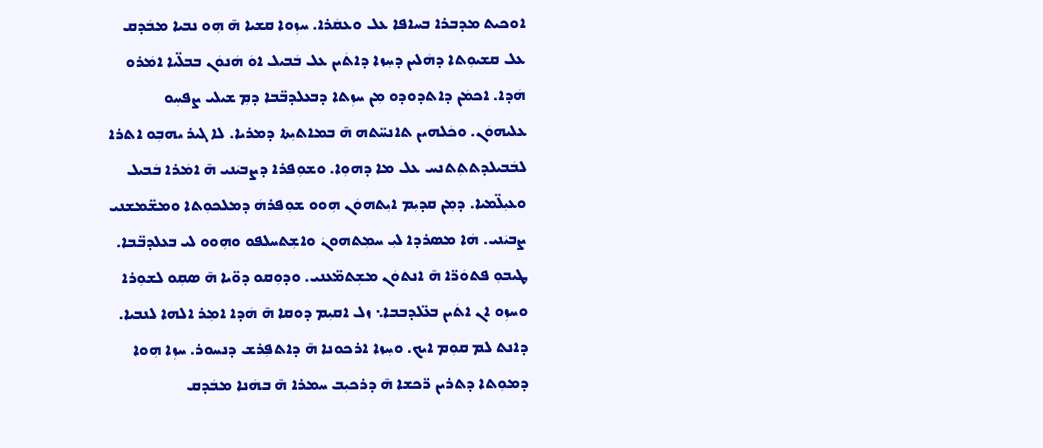ܐܘܟܝܬ ܡܕܒܪܐ ܒܚܐܦܐ ܥܠ ܘܥܩܿܪܐ. ܚܙܼܘܐ ܩܫܝܐ ܗ̄ ܗܼܘ ܢܒܝܐ ܡܒܿܕܩ ܥܠ ܩܫܝܘܼܬܐ ܕܗܿܠܝܢ ܕܚܼܙܐ ܕܐܬܿܝܢ ܥܠ ܒܿܒܝܠ ܐܘܿ ܗܿܢܘܿܢ ܒܒܠ̈ܝܐ ܐܡܿܪܘ ܗܿܕܐ. ܐܟܡܿܢ ܕܐܬܕܘܕܘ ܡܼܢ ܚܙܼܬܐ ܕܒܥܠܕܒ̈ܒܐ ܕܡܼ ܫܝܠܝ ܨܦܚܼܘ ܥܠܝܗܘܿܢ. ܘܟܿܠܗܝܢ ܬܐܢܚ̈ܬܗ ܗ̄ ܒܡܐܬܝܼܬܐ ܕܡܪܝܐ. ܠܐ ܓܝܪ ܝܗܒܼܘ ܐܬܪܐ ܠܒܿܒܝܠܕܬܬܼܬܢܚ ܥܠ ܡܐ ܕܗܘܼܐ. ܘܫܘܼܦܪܐ ܕܨܒܝܿܢܝ ܗ̄ ܐܡܿܪܐ ܒܿܒܝܠ ܘܥܝܼܠ̈ܡܝܐ. ܕܡܼܢ ܩܕܝܼܡ ܐܝܼܬܗܘܿܢ ܗܼܘܘ ܫܘܼܦܪܗܿ ܕܡܠܟܘܼܬܐ ܘܡܫ̈ܡܫܢܝ ܨܒܝܿܢܝ. ܗܿܐ ܡܣܪܕܐ ܠܝܼ ܚܡܼܬܗܘܢܿ ܘܐܫܼܬܚܠܦܘ ܘܗܼܘܘ ܠܝ ܒܥܠܕܒ̈ܒܐ. ܛܝܒܘܼ ܦܬܘܿܪ̈ܐ ܗ̄ ܐܢܬܘܿܢ ܡܫܼܬܡ̈ܥܢܝ. ܘܕܘܼܩܘ ܕܘ̈ܝܐ ܗ̄ ܣܩܼܘ ܠܫܘܼܪܐ ܘܚܙܼܘ ܐܢ ܐܬܿܝܢ ܒܥ̈ܠܕܒܒܐ܆ ܙܠ ܐܩܝܼܡ ܕܘܩܐ ܗ̄ ܗܿܕܐ ܐܡܼܪ ܐܠܗܐ ܠܢܒܝܐ. ܕܐܢܬ ܠܡ ܩܘܼܡ ܐܝܟ. ܘܚܼܙܐ ܐܪܟܘܢܐ ܗ̄ ܕܐܬܦܼܪܫ ܕܢܚܘܪ. ܚܙܼܐ ܗܼܘܐ ܕܡܘܼܬܐ ܕܬܪܝܢ ܪ̈ܟܫܐ ܗ̄ ܕܪܟܝܼܒ ܚܡܪܐ ܗ̄ ܒܗܿܢܐ ܡܒܿܕܩ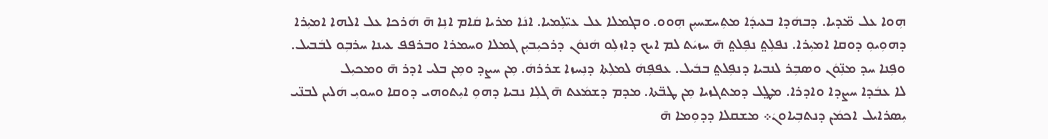ܗܼܘܐ ܥܠ ܡ̈ܕܝܐ. ܕܒܗܿܕܐ ܒܥܝܕܿܐ ܡܬܼܚܫܚܝܼܢ ܗܼܘܘ. ܘܒܓܡܠܐ ܥܠ ܥܝ̈ܠܼܡܝܐ. ܐܢܿܐ ܡܪܝܐ ܩܿܐܡ ܐܢܼܐ ܗ̄ ܗܿܪܟܐ ܥܠ ܐܠܗܐ ܐܡܝܼܪܐ ܕܗܘܼܝܘܼ ܕܘܩܐ ܐܡܝܼܪܐ. ܢܦܠܼܬ݀ ܢܦܼܠܬ݀ ܗ̄ ܚܙܝܿܬ ܠܡ ܐܝܟ ܕܐܙܠܼܘ ܗܿܢܘܿܢ ܕܪܟܝܼܒܝܼܢ ܓܡܠܐ ܘܚܡܪܐ ܘܒܪܦܦ ܥܝܢܐ ܚܪܒܼܘ ܠܒܿܒܝܠ. ܘܦܼܢܐ ܚܕ ܡܢܼ̈ܘܿܢ ܘܣܒܼܪ ܠܢܒܝܐ ܕܢܦܼܠܬ݀ ܒܒܿܝܠ. ܥܦܦܼܗܿ ܠܡܠܼܬܐ ܕܢܼܚܙܐ ܫܪܪܗܿ. ܡܼܢ ܚܨܕ ܘܡܼܢ ܒܠܝ ܐܕܪ ܗ̄ ܘܡܟܝܼܠ
ܠܐ ܥܒܿܕܐ ܚܨܕܐ ܘܐܕܪܐ. ܡܛ݀ܠ ܕܡܬܓܙܝܐ ܡܼܢ ܛܒ̈ܬܐ. ܡܕܡ ܕܫܡܿܥܬ ܗ̄ ܓܠܼܐ ܢܒܝܐ ܕܗܘܼ ܐܝܼܬܘܗܝ ܕܘܩܐ ܘܚܘܝܼ ܗܿܠܝܢ ܠܒܢ̈ܝ ܝܼܣܪܐܝܠ ܐܟܡܿܢ ܕܢܬܒܼܝܐܘܢܿ܀ ܡܫܩܠܐ ܕܕܘܼܡܐ ܗ̄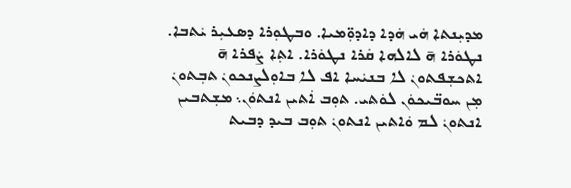ܡܕܝܼܢܬܐ ܗܿܝ ܗܿܕܐ ܕܐܕܘܼ̈ܡܝܐ. ܘܒܛܘܼܪܐ ܕܣܥܝܼܪ ܝܿܬܒܐ. ܢܛܘܿܪܐ ܗ̄ ܠܐܠܗܐ ܩܿܪܐ ܢܛܘܿܪܐ. ܐܬܼܐ ܨܿܦܪܐ ܗ̄ ܐܬܟܫܼܦܬܘܢܿ ܠܐ ܒܢܝܿܚܐ ܐܦ ܠܐ ܒܐܘܼܠܨܢܟܘܢܿ ܬܒܼܬܘܢܿ ܡܼܢ ܚܘܒ̈ܝܟܘܿܢ ܠܘܿܬܝ. ܬܘܼܒ ܐܿܬܝܢ ܐܢܬܘܿܢ܆ ܡܫܼܬܒܝܢ ܐܢܬܘܢܿ ܠܡ ܘܿܐܬܝܢ ܐܢܬܘܢܿ ܬܘܼܒ ܒܝܕ ܕܒܝܬ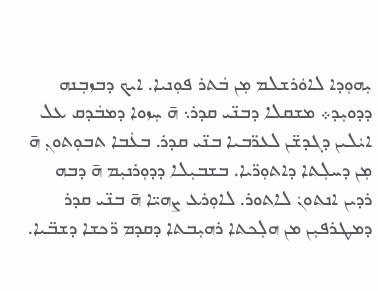ܝܼܗܘܼܕܐ ܠܐܘܿܪܫܠܡ ܡܼܢ ܒܿܬܪ ܦܘܼܢܝܐ. ܐܝܟ ܕܒܙܒܼܢܗ ܕܕܘܝܼܕ܀ ܡܫܩܠܐ ܕܒܢ̈ܝ ܩܕܪ܆ ܗ̄ ܚܼܙܘܐ ܕܡܒܿܕܩ ܥܠ ܐܝܿܠܝܢ ܕܓܕܫ̈ܢ ܠܥܪ̈ܒܝܐ ܒܢ̈ܝ ܩܕܪ. ܒܥܿܒܐ ܬܒܘܼܬܘܢܼ ܗ̄ ܡܼܢ ܕܚܠܼܬܐ ܕܐܬܘܼܪ̈ܝܐ. ܒܫܒܝܼܠܐ ܕܕܘܼܪܢܝܼܡ ܗ̄ ܕܒܗ ܪܕܝܢ ܐܢܬܘܢܿ ܠܐܬܘܪ. ܠܐܘܼܪܥ ܨܗܝ̈ܐ ܗ̄ ܒܢ̈ܝ ܩܕܪ ܕܡܛܪܦܝܼܢ ܡܢ ܗܠܼܟܬܐ ܪܗܝܼܒܬܐ ܕܩܕܡ ܪ̈ܟܫܐ ܕܫܒ̈ܝܐ.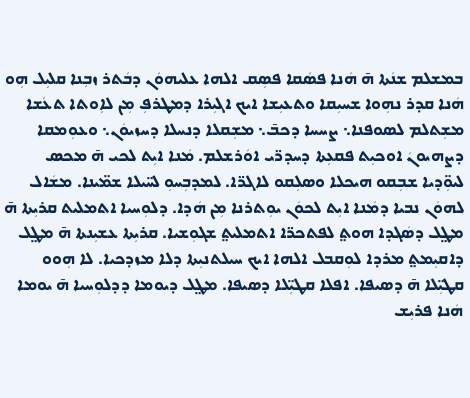ܒܡܫܠܡ ܫܢܿܬܐ ܗ̄ ܗܿܢܐ ܦܣܿܩܐ ܦܣܼܩ ܐܠܗܐ ܥܠܝܗܘܿܢ ܕܒܿܬܪ ܙܒܼܢܐ ܩܠܝܼܠ ܗܼܘ ܗܿܢܐ ܩܕܪ ܢܗܼܘܐ ܫܚܝܼܩܐ ܘܬܥܝܼܫܐ ܐܝܟ ܐܓܝܼܪܐ ܕܡܛܪܦܼ ܡܼܢ ܠܐܼܘܬܐ ܬܥܿܫܐ ܡܫܼܬܠܡ ܠܣܘܦܢܐ܆ ܨܚܚܐ ܕܟܒ̄܆ ܡܫܼܩܠܐ ܕܢܚܠܐ ܕܚܙܝܘܿܢ܆ ܘܥܘܼܡܩܐ ܕܨܗܝܘܢܿ ܐܘܟܝܼܬ ܦܩܥܼܬܐ ܕܚܕܪ̈ܝ ܐܘܿܪܫܠܡ. ܡܿܢܐ ܐܝܼܬ ܠܟܝ ܗ̄ ܡܟܣ ܠܝܘܼ̈ܕܝܐ ܫܒܼܩܘ ܗܝܟܠܐ ܘܣܠܼܩܘ ܠܐܓܪ̈ܐ. ܠܡܕܒܼܚܘܼ ܠܚ̈ܝܠܐ ܫܡ̈ܝܢܐ. ܡܫܿܐܠ ܠܗܘܿܢ ܢܒܝܐ ܕܡܿܢܐ ܐܝܼܬ ܠܟܘܿܢ ܝܘܼܬܪܢܐ ܡܼܢ ܗܿܕܐ. ܕܠܘܼܚܝܐ ܐܬܡܠܝܬ ܩܪܝܼܬܐ ܗ̄ ܡܛ݀ܠ ܕܣܿܓܕܐ ܗܘܬ݀ ܠܦܬܟܪ̈ܐ ܐܬܡܠܝܬ݀ ܫܓܘܼܫܝܐ. ܩܪܝܼܬܐ ܥܫܝܼܢܬܐ ܗ̄ ܡܛ݀ܠ ܕܐܩܝܼܡܬ݀ ܡܪܕܐ ܠܘܼܩܒܠ ܐܠܗܐ ܐܝܟ ܚܝܠܬܢܝܼܬܐ ܕܠܐ ܡܙܕܟܝܐ. ܠܐ ܗܼܘܘ ܩܛܝܼ̈ܠܐ ܗ̄ ܕܣܝܦܐ. ܐܦܠܐ ܩܛܝܼ̈ܠܐ ܕܣܝܦܐ. ܡܛ݀ܠ ܕܝܘܡܐ ܕܕܠܘܼܚܝܐ ܗ̄ ܝܘܡܐ ܗܿܢܐ ܦܪܝܼܫ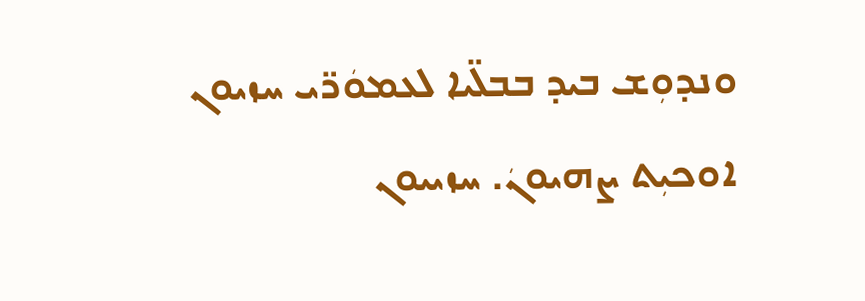ܘܢܕܘܼܫ ܒܝܕ ܒܒܠ̈ܝܐ ܠܥܡܘܿܪ̈ܝ ܚܙܝܘܢ ܐܘܟܝܼܬ ܨܗܝܘܢܿ. ܚܙܝܝܘܢ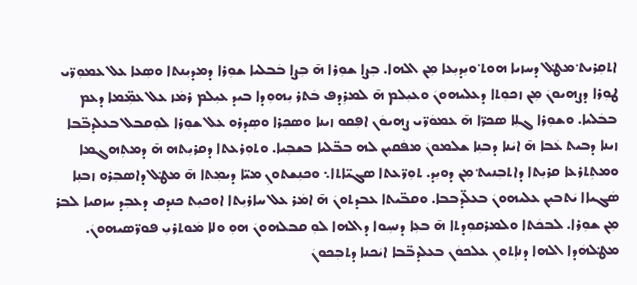ܐܬܩܼܪܝܬ݀ ܡܛ݀ܠ ܕܚܙܝܐ ܗܘܬ݀ ܘܝܼܕܝܼܥܐ ܡܼܢ ܐܠܗܐ. ܒܼܨܐ ܫܘܼܪܐ ܗ̄ ܒܼܨܐ ܒܿܒܠܝܐ ܫܘܼܪܐ ܕܡܕܝܼܢܬܐ ܘܣܼܥܐ ܥܠ ܥܡܘܼܪ̈ܝ ܛܘܼܪܐ ܕܨܗܝܘܢܿ ܡܼܢ ܙܟܘܼܬܐ ܕܥܠܝܗܘܢܿ ܘܥܝܼܠܡ ܗ̄ ܠܡܪܼܕܦ ܒܿܬܪ ܝܼܗܘܼܕܐ ܒܝܕ ܥܝܼܠܡ ܪܡܿܙ ܥܠ ܥܡܼ̈ܡܐ ܕܥܡ ܒܒܿܠܝܐ. ܘܫܘܼܪܐ ܓܠܼܐ ܣܟܪ̈ܐ ܗ̄ ܥܡܘܿܪ̈ܝ ܨܗܝܘܿܢ ܐܦܼܩܘ ܙܝܢܐ ܘܣܟܼܪܐ ܘܣܼܕܪܘ ܥܠ ܫܘܼܪܐ ܠܘܼܩܒܠ ܒܥܠܕܒ̈ܒܐ ܙܝܢܐ ܕܒܝܬ ܥܿܒܐ ܗ̄ ܐܝܿܢܐ ܕܒܢܼܐ ܫܠܡܘܢܿ ܡܦܿܩܝܼܢ ܠܗ ܒܒ̈ܠܝܐ ܒܫܒܼܝܐ. ܘܬܘܼܪܥܬܐ ܕܩܪܝܼܬܗ ܗ̄ ܕܡܬܼܗܓܡܐ ܘܡܬܼܬܪܥܐ ܩܪܝܼܬܐ ܕܐܬܒܼܢܝܬ݀ ܡܼܢ ܕܘܝܼܕ. ܬܘܼܪ̈ܥܬܐ ܣܓܝ̈ܐܬܐ܆ ܘܟܢܼܫܬܘܢܼ ܡܝ̈ܐ ܕܝܡܼܬܐ ܗ̄ ܡܛ݀ܠ ܕܐܣܒܼܪܘ ܙܒܢܼܐ ܣܿܓܝܐܐ ܝܿܬܒܝܼܢ ܥܠܝܗܘܢܿ ܒܥܠ̈ܕܒܒܐ. ܘܩܒ̈ܝܬܐ ܥܒܕܬܘܢܿ ܗ̄ ܐܡܿܪ ܥܠ ܚܐܪܝܼܬܐ ܐܘܟܝܼܬ ܟܢܕܩ ܕܥܒܼܕ ܚܙܩܝܐ ܠܒܪ ܡܼܢ ܫܘܼܪܐ. ܠܒܟܿܬܐ ܘܠܡܪܩܘܼܕܬܐ ܗ̄ ܒܥܼܐ ܕܢܚܼܘܐ ܕܐܠܗܐ ܠܘܼ ܩܒܠܗܘܢܿ ܗܘܼ ܘܠܐ ܡܿܘܬܪܝܼ ܦܘܪ̈ܣܝܗܘܢܿ. ܡܛ݀ܠܗܿܕܐ ܐܠܗܐ ܕܢܐܼܬܘܢܼ ܥܠܟܘܿܢ ܒܥܠܕܒ̈ܒܐ ܐܝܿܟܢܐ ܕܬܒܼܟܘܢܿ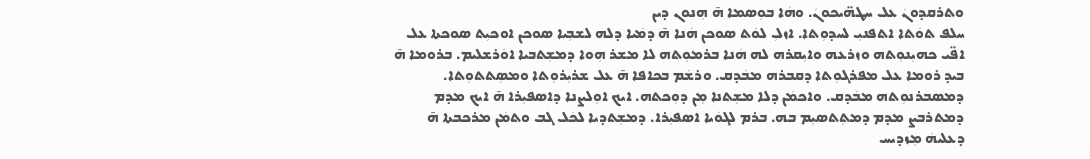ܘܬܪܩܕܘܢܿ ܥܠ ܚܛܗ̈ܝܟܘܢܿ. ܘܗܿܐ ܒܘܼܣܡܐ ܗ̄ ܗܼܢܘܢ ܕܝܢ
ܚܠܦ ܬܘܿܬܐ ܐܬܦܢܝܼ ܠܚܕܘܼܬܐ. ܐܙܠܼ ܠܘܿܬ ܣܘܟܢ ܗܿܢܐ ܗ̄ ܕܡܿܝܐ ܕܠܗ ܠܫܒܼܝܐ ܣܘܟܢ ܐܘܟܝܼܬ ܣܘܟܬܐ ܥܠ ܐܦ̈ܝ ܟܗܝܼܢܘܼܬܗ ܘܙܪܥܗ ܘܐܝܼܩܪܗ ܠܗ ܗܿܢܐ ܒܪܡܘܼܬܗ ܠܐ ܡܫܪ ܗܼܘܐ ܕܡܫܼܬܒܝܐ ܐܘܿܪܫܠܝܡ. ܒܪܘܡܐ ܗ̄ ܒܝܕ ܪܘܡܐ ܥܠ ܡܦܪܓܘܼܬܐ ܕܩܒܪܗ ܡܒܿܕܩ. ܘܪܫܿܡ ܒܟܐܦܐ ܗ̄ ܥܠ ܫܪܝܼܪܘܼܬܐ ܘܡܣܼܬܬܘܼܬܐ. ܕܡܣܒܪܢܘܼܬܗ ܡܒܿܕܩ. ܘܐܟܡܿܢ ܕܠܐ ܡܫܼܬܢܐ ܡܼܢ ܕܘܼܟܬܗ. ܐܝܟ ܐܘܼܠܨܢܐ ܕܐܣܦܝܼܪܐ ܗ̄ ܐܝܟ ܡܕܡ ܕܡܬܪܒܨ ܡܕܡ ܕܡܬܼܬܣܝܼܡ ܒܗ. ܒܪܡ ܠܓܘܿܝܐ ܐܣܦܝܼܪܐ. ܕܡܫܼܬܕܝܐ ܠܟܿܠ ܓܒ ܘܬܡܿܢ ܡܪܟܒܬܐ ܗ̄ ܕܥܠܝܗܿ ܡܼܙܕܝܚ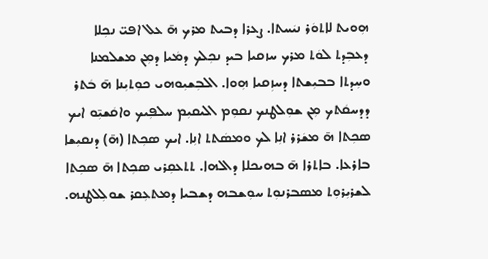ܗܼܘܝܬ ܠܐܬܘܿܪ ܢܝܿܚܬܐ. ܨܥܪܐ ܕܒܝܬ ܡܪܟ ܗ̄ ܥܠ ܐܦܝ̈ ܢܟܼܠܐ ܕܥܒܼܕܬ ܠܘܿܬ ܡܪܟ ܚܙܩܝܐ ܒܝܕ ܢܟܼܠܟ ܕܡܿܝܐ ܕܡܼܢ ܡܫܠܡܢܐ ܘܚܼܕܬܐ ܒܒܝܼܫܬܐ ܕܚܙܼܩܝܐ ܗܼܘܐ. ܐܠܒܼܫܝܼܘܗܝ ܟܘܼܬܝܼܢܐ ܗ̄ ܒܿܬܪ ܕܕܚܩܿܬܟ ܡܼܢ ܫܘܼܠܛܢܟ ܢܩܘܼܡ ܐܠܝܩܝܼܡ ܚܠܦܼܝܟ ܘܐܩܿܫܝܼ̄ܘ ܐܝܟ ܣܟܼܬܐ ܗ̄ ܡܫܿܪܪ ܐܢܼܐ ܠܟ ܘܡܣܿܬܬ ܐܢܼܐ. ܐܝܟ ܣܟܼܬܐ (ܗ̄) ܕܢܩܝܼܫܐ ܒܐܪܥܐ. ܒܐܬܪܐ ܗ̄ ܒܗܝܟܠܐ ܕܐܠܗܐ. ܬܬܥܩܼܪܝ ܣܟܼܬܐ ܗ̄ ܣܟܼܬܐ ܠܫܪܝܼܪܘܼܬ ܡܣܒܪܢܘܼܬ ܚܘܼܫܒܗ ܕܫܒܝܐ ܕܡܬܥܼܩܪ ܫܘܠܼܠܛܢܗ.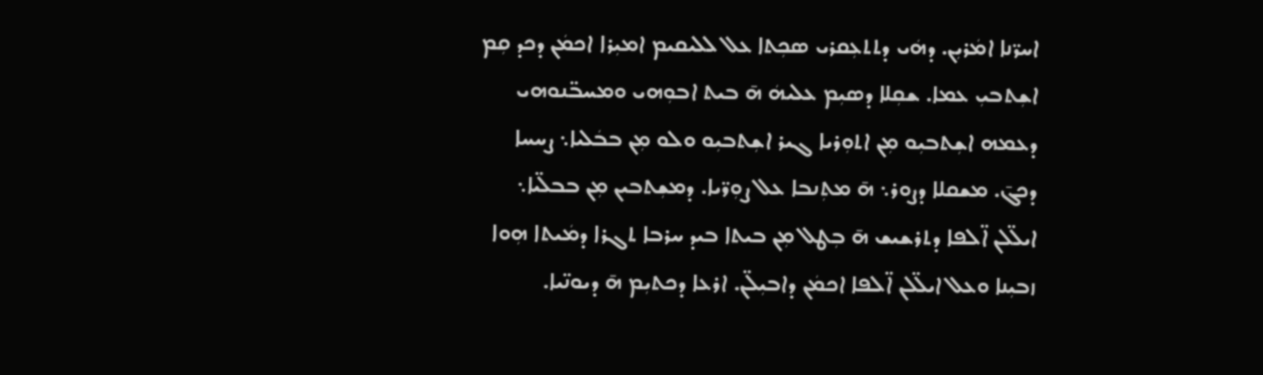ܐܚܪ̈ܢܐ ܐܡܿܪܝܼܢ. ܕܗܿܝ ܕܬܬܥܼܩܪܝ ܣܟܼܬܐ ܥܠ ܠܠܝܩܝܡ ܐܡܝܼܪܐ ܐܟܡܿܢ ܕܟܕ ܩܼܡ ܐܫܼܬܒܝܼ ܥܡܐ. ܫܩܼܠܐ ܕܣܝܼܡ ܥܠܝܗܿ ܗ̄ ܒܝܬ ܐܒܘܼܗܝ ܘܡܚܒ̈ܢܘܗܝ ܕܥܡܗ ܐܫܼܬܒܝܼܘ ܡܼܢ ܐܬܘܼܪܝܐ ܓܝܪ ܐܫܼܬܒܝܼܘ ܘܠܘ ܡܼܢ ܒܒܿܠܝܐ܆ ܨܚܚܐ ܕܟܓ̄. ܡܫܩܠܐ ܕܨܘܪ܆ ܗ̄ ܡܬܼܢܒܐ ܥܠ ܨܘܼܪ̈ܝܐ. ܕܡܫܼܬܒܝܢ ܡܼܢ ܒܒܠ̈ܝܐ܆ ܐܝܠ̈ܠܢ ܐ̈ܠܦܐ ܕܬܪܫܝܫ ܗ̄ ܒܼܛܠ ܡܼܢ ܒܝܬܐ ܒܝܕ ܚܪܒܐ ܬܓܪܐ ܕܡܿܝܬܐ ܗܼܘܐ ܙܒܝܼܢܐ ܘܥܠ ܐܝܠ̈ܠܢ ܐ̈ܠܦܐ ܐܟܡܿܢ ܕܐܒܝܼܠ̈ܢ. ܐܪܥܐ ܕܟܬܝܼܡ ܗ̄ ܕܝܘܢ̈ܝܐ.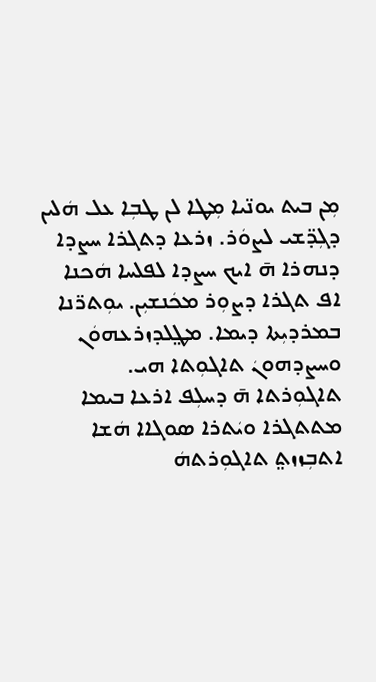ܡܼܢ ܒܝܬ ܝܘܢ̈ܝܐ ܡܼܛܐ ܠܢ ܛܒܼܐ ܥܠ ܗܿܠܝܢ ܕܓܼܕ̈ܫܝ ܠܨܘܿܪ. ܙܪܥܐ ܕܬܓܪܐ ܚܨܕܐ ܕܢܗܪܐ ܗ̄ ܐܝܟ ܚܨܕܐ ܠܦܠܚܐ ܗܿܟܢܐ ܐܦ ܬܓܪܐ ܕܨܘܼܪ ܡܟܿܢܫܝܼܢ. ܝܘܼܬܪ̈ܢܐ ܒܡܪܕܝܼܬܐ ܕܝܡܐ. ܡܛ݀ܠܕܙܪܥܗܘܿܢ ܘܚܨܕܗܘܢܿ ܬܐܓܘܼܬܐ ܗܝ. ܬܐܓܘܼܪܬܐ ܗ̄ ܕܚܠܼܦ ܐܪܥܐ ܒܝܡܐ ܡܬܬܓܪܐ ܘܝܿܬܪܐ ܣܘܓܐܐ ܗܿܫܐ ܐܬܒܼܙܙܬ݀ ܬܐܓܘܼܪܬܗܿ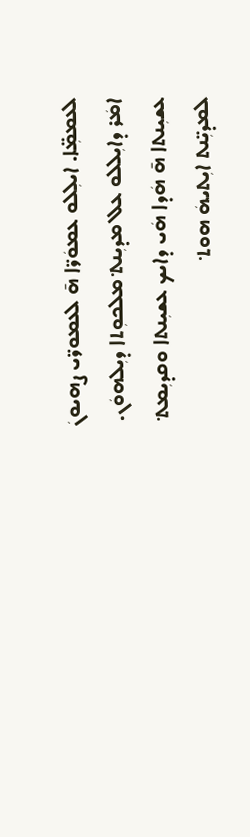ܠܥܡܡܼ̈ܐ. ܐܝܠܼܠܘ ܥܡܘܿܪ̈ܐ ܗ̄ ܠܥܡܘܪ̈ܝ ܨܗܝܘܢܿ ܐܡܿܪ ܕܐܝܼܠܠܘ ܥܠ ܡܕܝܼܢܬ݀ ܡܠܟܘܼܬܐ ܕܝܼܠܗܘܿܢ. ܥܫܝܼܢܬܐ ܗ̄ ܗܿܕܐ ܗܿܝ ܕܐܝܟ ܥܫܝܼܢܬܐ ܘܩܕܝܼܡܬ݀ ܠܡܕܝܼ̈ܢܬ ܐܝܼܬܝܗܿ ܗܘܬ݀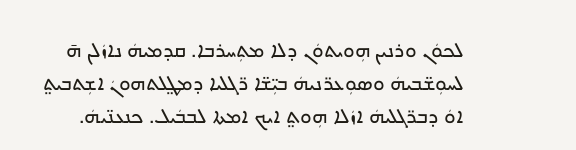ܠܟܘܿܢ ܘܪܢܝܢ ܗܼܘܝܬܘܿܢ ܕܠܐ ܡܬܼܚܪܒܐ. ܩܕܡܝܗܿ ܢܐܙܿܠܢ ܗ̄ ܠܚܘܼܫ̈ܒܝܗܿ ܘܣܘܼܥܪ̈ܢܝܗܿ ܒܝܼ̈ܫ̈ܐ ܪ̈ܓܠܝܐ ܕܡܛ݀ܠܬܗܘܢܿ ܐܫܼܬܒܝܬ݀ ܐܘܿ ܕܒܪ̈ܓܠܝܗܿ ܐܙܿܠܐ ܗܼܘܬ݀ ܐܝܟ ܐܡܬܐ ܠܒܒܿܝܠ. ܟܢܥܢ̈ܝܗܿ.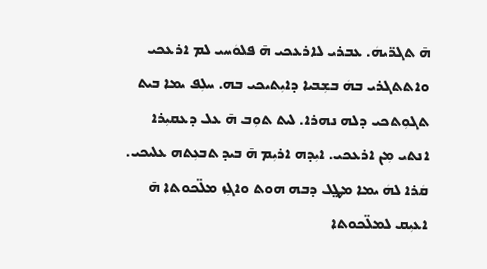ܗ̄ ܬܓܪ̈ܝܗܿ. ܥܒܪܝ ܠܐܪܥܟܝ ܗ̄ ܦܠܘܿܚܝ ܠܡ ܐܪܥܟܝ ܘܐܬܬܓܪܝ ܒܗܿ ܒܫܼܒܝܐ ܕܐܝܼܬܝܟܝ ܒܗ. ܚܠܼܦ ܝܡܐ ܒܝܬ ܬܓܘܼܬܟܝ ܕܠܗ ܢܗܪܐ. ܠܝܬ ܬܘܼܒ ܗ̄ ܥܠ ܕܥܩܝܼܪܐ ܐܢܬܝ ܡܼܢ ܐܪܥܟܝ. ܐܝܼܕܗ ܐܪܝܼܡ ܗ̄ ܒܝܕ ܬܒܥܼܬܗ ܥܠܝܟܝ. ܩܿܪܐ ܠܗܿ ܝܡܐ ܡܛ݀ܠ ܕܒܗ ܗܘܬ ܘܐܓܼܙ ܡܠ̈ܟܘܬܐ ܗ̄ ܐܥܝܼܩ ܠܡܠ̈ܟܘܬܐ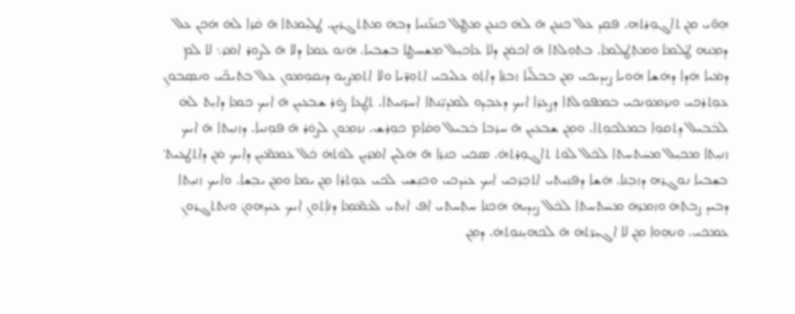ܗܼܘ̈ܝ ܡܼܢ ܬܐܓܘܼܪܬܗ. ܦܩܼܕ ܥܠ ܟܢܥܢ ܗ̄ ܠܗܿ ܟܢܥܢ ܡܛ݀ܠ ܟܢܥ̈ܢܝܐ ܕܒܗܿ ܡܬܼܬܓܪܝܼܢ. ܛܠܝܼܡܬܐ ܗ̄ ܩܿܪܐ ܠܗܿ ܗܿܟܢ ܥܠ ܕܡܼܢܗ ܛ݀ܠܡܐ ܘܡܬܼܛܠܡܐ. ܒܬܘܼܠܬܐ ܗ̄ ܐܟܡܿܢ ܕܠܐ ܥܐܟܝܼܠ ܡܼܫܚܛܐ ܒܫܼܒܝܐ. ܗܿܢܘ ܥܡܐ ܕܠܐ ܗ̄ ܠܨܘܪ ܐܡܿܪ܆ ܠܐ ܠܡ ܕܡܿܝܐ ܗܿܕܐ ܕܗܿܫܐ ܗܿܘܝܐ ܨܝܕܝܟܝ ܡܼܢ ܒܒܠ̈ܝܐ ܙܒܢܼܐ ܕܐܬܼܘ ܥܠܝܟܝ ܐܬܘܼܪ̈ܝܐ ܘܠܐ ܐܬܡܼܨܝܼܘ ܕܢܩܘܼܡܘܢܼ ܥܠ ܒܬܝܟ̈ܝ ܘܢܣܼܒܘܢܼ ܥܘܼܬܪܟܝ ܘܢܪܡܘܼܢܟܝ ܒܡܦܘܼܠܬܐ ܕܨܥܪܐ ܐܝܟ ܕܥܒܼܕܘ ܠܡܕܝܼ̈ܢܬܐ ܐܚܪ̈ܢܝܬܐ. ܬܛܼܥܐ ܨܘܿܪ ܫܒܥܝܼܢ ܗ̄ ܐܝܟ ܟܡܐ ܕܐܝܼܬ ܠܗܿ ܠܒܿܒܝܠ ܕܬܩܘܼܐ ܒܡܠܟܘܼܬܐ. ܘܡܼܢ ܫܒܥܝܼܢ ܗ̄ ܚܪܒܐ ܒܿܒܝܠ ܘܩܿܐܡ ܟܘܼܪܫ. ܢܙܡܼܘܢܼ ܠܨܘܿܪ ܗ̄ ܦܘܼܢܝܐ. ܕܙܢܝܼܬܐ ܗ̄ ܐܝܟ ܙܢܝܼܬܐ ܡܟܝܼܠ ܡܚܿܬܚܬܐ ܠܟܿܠ ܠܘܿܬ ܬܐܓܘܼܪܬܗܿ. ܣܟܝ ܟܢܪܐ ܗ̄ ܗܿܠܝܢ ܐܡܿܪܝܼܢ ܠܘܿܬܗܿ ܟܿܠ ܥܡܡ̈ܝܼܢ ܕܐܝܟ ܡܿܢ ܕܐܬܛܥܝܬ݀ ܒܫܼܒܝܐ ܢܘܓܪܗ ܕܙܒܼܢܐ. ܗܿܫܐ ܕܦܢܼܝܬܝ ܐܬܟܼܪܟܝ ܐܝܟ ܥܝܿܕܟܝ ܘܟܢܼܫܝ ܠܟܝ ܥܘܼܬܪܐ ܡܼܢ ܝܡܐ ܘܡܼܢ ܝܒܼܫܐ. ܘܐܝܟ ܙܢܝܼܬܐ ܕܒܝܕ ܨܒܬܼܗܿ ܘܙܡܪܗܿ ܡܚܿܬܚܬܐ ܠܟܿܠ ܨܝܕܝܗܿ ܗܿܟܢܐ ܚܬܼܚܬܝ ܐܦ ܐܢܬܝ ܠܥܡ̈ܡܼܐ ܕܢܐܼܬܘܢܼ ܐܝܟ ܥܝܿܕܗܘܢܿ ܘܢܬܬܓܪܘܢܼ ܥܡܟܝ. ܘܢܗܼܘܐ ܡܼܢ ܠܐ ܐܓܝܼܪ̈ܬܗܿ ܗ̄ ܠܟܗܝܼܢܘܼܬܗܿ. ܕܡܼܢ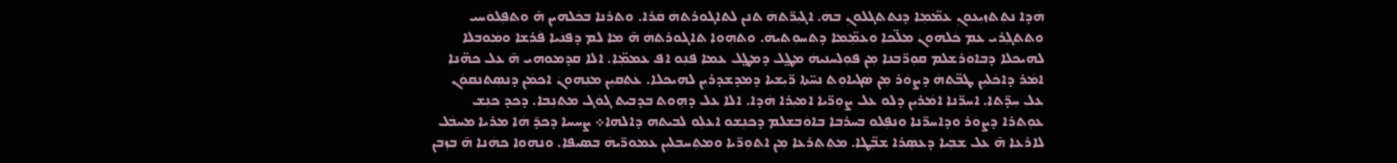ܗܿܕܐ ܢܬܼܬܙܝܼܥܘܢܼ ܥܡ̈ܡܼܐ ܕܢܬܬܓܠܘܢܼ ܒܗܿ. ܐܓܝܼܪ̈ܬܗܿ ܬܢܢ ܠܬܐܓܘܪܬܗܿ ܩܿܪܐ. ܘܬܪܢܐ ܒܟܿܠܗܝܢ ܗ̄ ܘܬܦܼܠܘܿܚܝ ܘܬܬܓܼܪܝ ܥܡ ܟܿܠܗܘܢܿ ܡܠ̈ܟܐ ܘܥܡܼ̈ܡܐ ܕܬܚܘܼܬܝܗܿ. ܘܬܗܼܘܐ ܬܐܓܘܪܬܗܿ ܗ̄ ܡܐ ܠܡ ܕܦܢܿܝܐ ܦܿܪܫܐ ܘܡܿܘܒܠܐ ܠܗܝܟܠܐ ܕܒܐܘܿܪܫܠܡ ܩܘܼܪ̈ܒܢܐ ܡܼܢ ܦܘܼܠܚܢܝܗܿ ܡܛ݀ܠ ܕܡܛ݀ܠ ܥܡܐ ܦܢܼܘ ܐܦ ܥܡܡܼ̈ܐ. ܐܠܐ ܩܕܡܘܗܝ ܗ̄ ܥܠ ܟܗ̈ܢܐ ܐܡܿܪ ܕܐܟܿܠܝܼܢ ܛܒ̈ܬܗܿ ܕܨܘܿܪ ܡܼܢ ܣܿܓܝܐܘܼܬ ܢܚ̈ܬܐ ܪ̈ܝܼܫܝܐ ܕܡܕܫܕܪܝܼܢ ܠܗܝܟܠܐ. ܥܿܬܩܝܼܢ ܡܢܼܗܘܢܿ ܐܟܡܿܢ ܕܢܣܼܬܢܩܘܿܢ ܥܠ ܚܼܕ̈ܬܐ. ܐܚܪ̈ܢܐ ܐܡܿܪܝܼܢ ܕܠܘ ܥܠ ܨܘܼܪ̈ܝܐ ܐܡܝܼܪܐ ܗܿܕܐ. ܐܠܐ ܥܠ ܕܗܼܘܬ ܒܕܒܝܬ ܓܘܿܓ ܡܬܢܼܒܐ. ܕܟܕ ܟܢܼܫ ܥܘܼܬܪܐ ܕܨܘܿܪ ܘܕܐܚܪ̈ܢܐ ܘܢܦܼܠܘ ܒܚܪܒܐ ܒܐܘܿܒܫܠܡ ܕܟܢܼܫܘ ܐܥܠܼܘ ܠܒܝܬܗ ܕܐܠܗܐ܀ ܨܚܚܐ ܕܟܕ̄ ܗܿܐ ܡܪܝܐ ܡܚܒܿܠ ܠܐܪܥܐ ܗ̄ ܥܠ ܫܒܼܝܐ ܕܥܣܼܪܐ ܫܒܼ̈ܛܐ. ܡܬܼܬܪܥܐ ܡܼܢ ܐܬܘܼܪ̈ܝܐ ܘܡܬܼܚܒܠܝܼܢ ܥܡܘܪ̈ܝܗܿ ܒܣܝܦܐ. ܘܢܗܼܘܐ ܟܗܿܢܐ ܗ̄ ܒܙܼܒܢ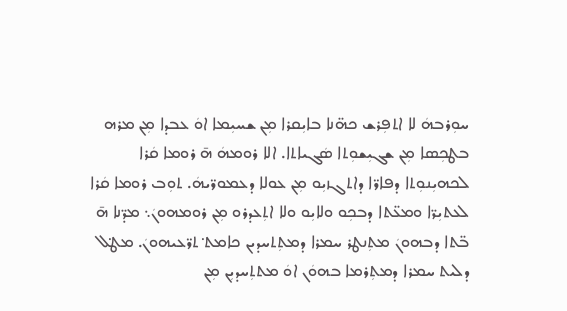ܚܘܼܪܒܗܿ ܠܐ ܐܬܦܼܪܫ ܟܗ̈ܢܐ ܒܐܝܼܩܪܐ ܡܼܢ ܫܚܝܼܡܐ ܐܘܿ ܥܒܕܐ ܡܼܢ ܡܪܗ ܒܛܟܼܣܐ ܡܼܢ ܫܓܝܼܫܘܼܬܐ ܣܿܓܝܐܬܐ. ܐܠܐ ܪܘܡܗܿ ܗ̄ ܪܘܡܐ ܩܿܪܐ ܠܟܗܝܼܢܘܼܬܐ ܕܦܐܪ̈ܐ ܕܐܬܓܙܝܼܘ ܡܼܢ ܥܘܠܐ ܕܥܡܘܪ̈ܝܗܿ. ܬܘܼܒ ܪܘܡܐ ܩܿܪܐ ܠܥܬܝܼܪ̈ܐ ܘܡܥ̈ܬܐ ܕܒܟܼܘ ܘܠܐܝܼܘ ܘܠܐ ܐܬܼܥܕܪܘ ܡܼܢ ܪܘܡܗܘܢܿ܆ ܡܕ̈ܢܐ ܗ̄ ܒ̈ܬܐ ܕܒܗܘܢܿ ܡܬܼܢܛܪ ܚܡܪܐ ܕܡܬܼܬܚܕܝܢ ܟܐܡܬ݀ ܬܪ̈ܥܝܗܘܢܿ. ܡܛ݀ܠ ܕܠܝܬ ܚܡܪܐ ܕܡܬܼܪܡܐ ܒܗܘܿܢ ܐܘܿ ܡܬܬܼܚܕܝܼܢ ܡܼܢ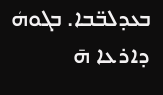ܒܥܕܠܒ̈ܒܐ. ܒܓܘܗܿ ܕܐܪܥܐ ܗ̄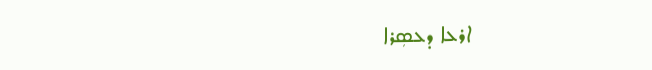ܐܪܥܐ ܕܥܣܼܪܐ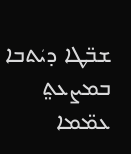ܫܒ̈ܛܐ ܕܝܿܬܒܐ ܒܡܨܥܬ݀ ܥܡ̈ܡܐ